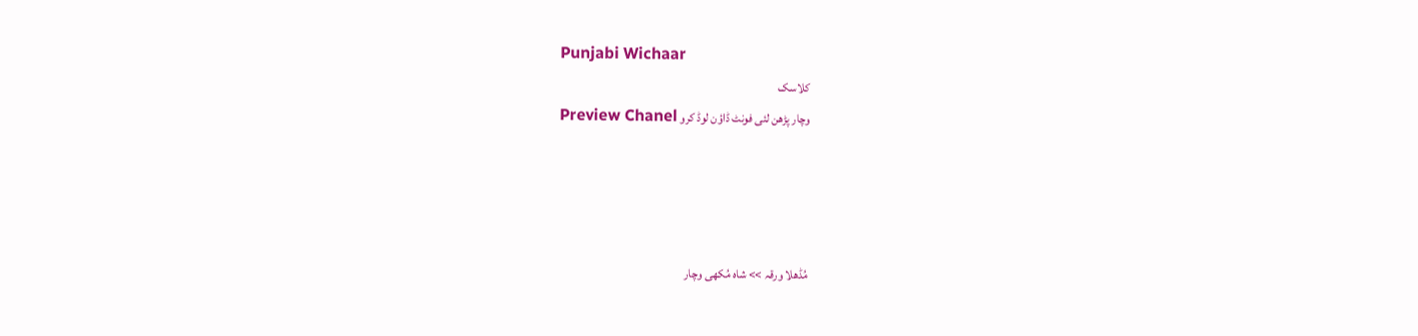Punjabi Wichaar
کلاسک
وچار پڑھن لئی فونٹ ڈاؤن لوڈ کرو Preview Chanel




مُڈھلا ورقہ >> شاہ مُکھی وچار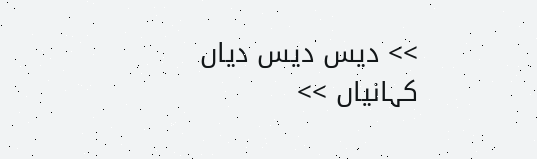>> دیس دیس دیاں کہانیاں >>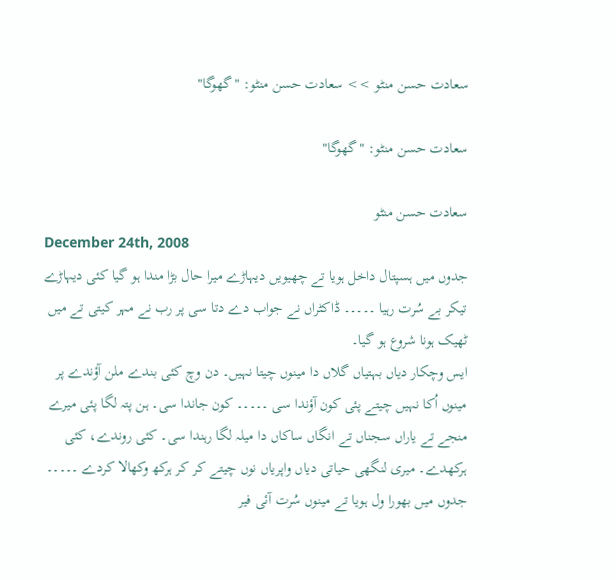سعادت حسن منٹو >> سعادت حسن منٹو: "گھوگا"

سعادت حسن منٹو: "گھوگا"

سعادت حسن منٹو
December 24th, 2008
جدوں میں ہسپتال داخل ہویا تے چھیویں دیہاڑے میرا حال بڑا مندا ہو گیا کئی دیہاڑے تیکر بے سُرت رہیا ۔۔۔۔۔ ڈاکٹراں نے جواب دے دتا سی پر رب نے مہر کیتی تے میں ٹھیک ہونا شروع ہو گیا۔
ایس وچکار دیاں بہتیاں گلاں دا مینوں چیتا نہیں۔ دن وچ کئی بندے ملن آؤندے پر مینوں اُکا نہیں چیتے پئی کون آؤندا سی ۔۔۔۔۔ کون جاندا سی۔ ہن پتہ لگا پئی میرے منجے تے یاراں سجناں تے انگاں ساکاں دا میلہ لگا رہندا سی۔ کئی روندے، کئی ہرکھدے۔ میری لنگھی حیاتی دیاں واپریاں نوں چیتے کر کر ہرکھ وکھالا کردے ۔۔۔۔۔
جدوں میں بھورا ول ہویا تے مینوں سُرت آئی فیر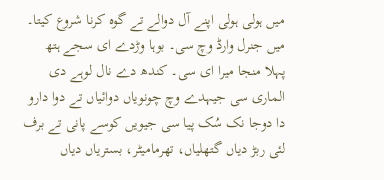میں ہولی ہولی اپنے آل دوالے تے گوہ کرنا شروع کیتا۔ میں جنرل وارڈ وچ سی۔ بوہا وڑدے ای سجے ہتھ پہلا منجا میرا ای سی۔ کندھ دے نال لوہے دی الماری سی جیہدے وچ چونویاں دوائیاں تے دوا دارو دا دوجا نک سُک پیا سی جیویں کوسے پانی تے برف لئی ربڑ دیاں گتھلیاں، تھرمامیٹر، بستریاں دیاں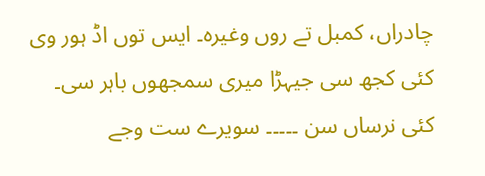چادراں، کمبل تے روں وغیرہ۔ ایس توں اڈ ہور وی کئی کجھ سی جیہڑا میری سمجھوں باہر سی۔
کئی نرساں سن ۔۔۔۔۔ سویرے ست وجے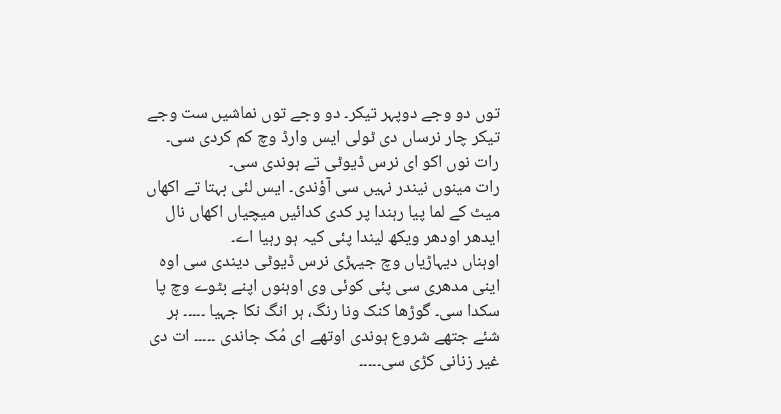توں دو وجے دوپہر تیکر۔ دو وجے توں نماشیں ست وجے تیکر چار نرساں دی ٹولی ایس وارڈ وچ کم کردی سی۔ رات نوں اکو ای نرس ڈیوٹی تے ہوندی سی۔
رات مینوں نیندر نہیں سی آؤندی۔ ایس لئی بہتا تے اکھاں میٹ کے لما پیا رہندا پر کدی کدائیں میچیاں اکھاں نال ایدھر اودھر ویکھ لیندا پئی کیہ ہو رہیا اے۔
اوہناں دیہاڑیاں وچ جیہڑی نرس ڈیوٹی دیندی سی اوہ اینی مدھری سی پئی کوئی وی اوہنوں اپنے بٹوے وچ پا سکدا سی۔ گوڑھا کنک ونا رنگ، ہر انگ نکا جہیا ۔۔۔۔۔ ہر شئے جتھے شروع ہوندی اوتھے ای مُک جاندی ۔۔۔۔۔ ات دی غیر زنانی کڑی سی۔۔۔۔۔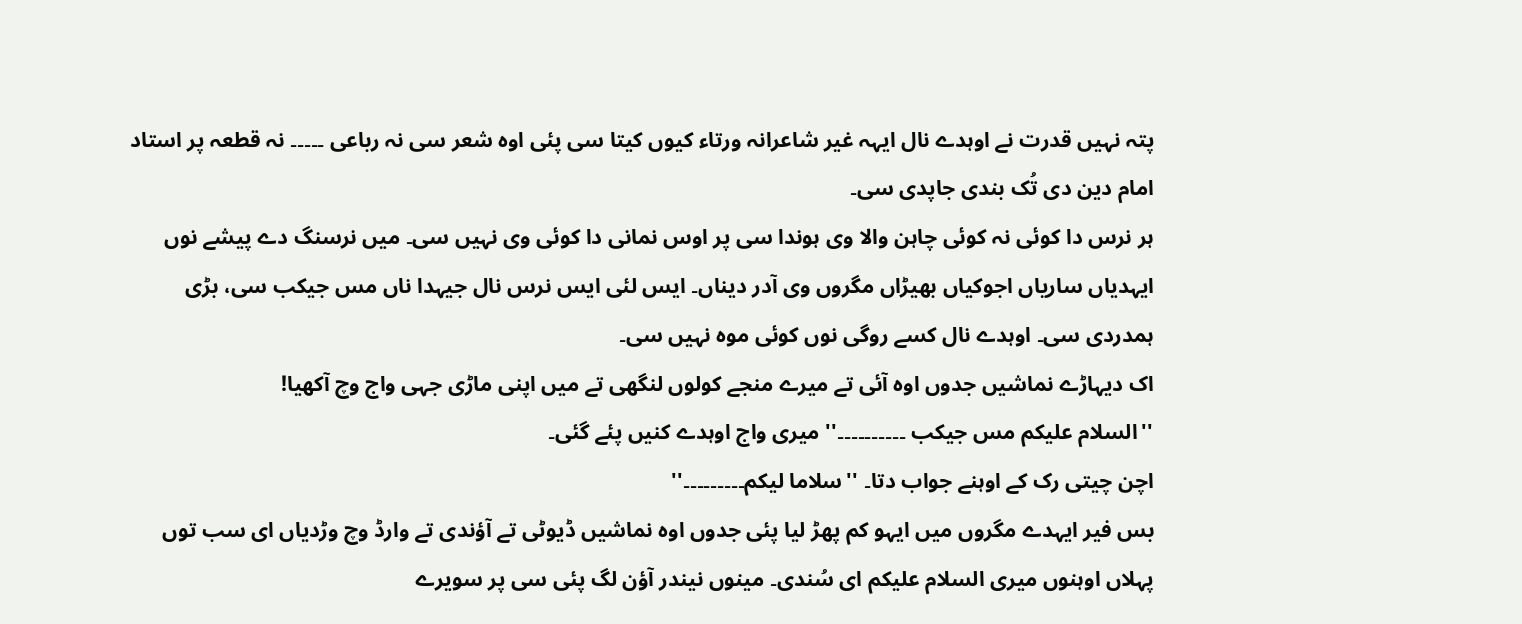پتہ نہیں قدرت نے اوہدے نال ایہہ غیر شاعرانہ ورتاء کیوں کیتا سی پئی اوہ شعر سی نہ رباعی ۔۔۔۔۔ نہ قطعہ پر استاد امام دین دی تُک بندی جاپدی سی۔
ہر نرس دا کوئی نہ کوئی چاہن والا وی ہوندا سی پر اوس نمانی دا کوئی وی نہیں سی۔ میں نرسنگ دے پیشے نوں ایہدیاں ساریاں اجوکیاں بھیڑاں مگروں وی آدر دیناں۔ ایس لئی ایس نرس نال جیہدا ناں مس جیکب سی، بڑی ہمدردی سی۔ اوہدے نال کسے روگی نوں کوئی موہ نہیں سی۔
اک دیہاڑے نماشیں جدوں اوہ آئی تے میرے منجے کولوں لنگھی تے میں اپنی ماڑی جہی واج وچ آکھیا!
''السلام علیکم مس جیکب ۔۔۔۔۔۔۔۔۔۔'' میری واج اوہدے کنیں پئے گئی۔
اچن چیتی رک کے اوہنے جواب دتا۔ ''سلاما لیکم۔۔۔۔۔۔۔۔۔''
بس فیر ایہدے مگروں میں ایہو کم پھڑ لیا پئی جدوں اوہ نماشیں ڈیوٹی تے آؤندی تے وارڈ وچ وڑدیاں ای سب توں پہلاں اوہنوں میری السلام علیکم ای سُندی۔ مینوں نیندر آؤن لگ پئی سی پر سویرے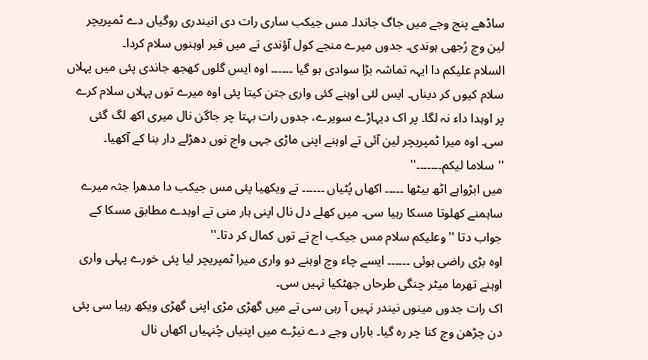ساڈھے پنج وجے میں جاگ جاندا۔ مس جیکب ساری رات دی انیندری روگیاں دے ٹمپریچر لین وچ رُجھی ہوندی۔ جدوں میرے منجے کول آؤندی تے میں فیر اوہنوں سلام کردا۔
السلام علیکم دا ایہہ تماشہ بڑا سوادی ہو گیا ۔۔۔۔۔۔ اوہ ایس گلوں کھجھ جاندی پئی میں پہلاں سلام کیوں کر دیناں۔ ایس لئی اوہنے کئی واری جتن کیتا پئی اوہ میرے توں پہلاں سلام کرے پر اوہدا داء نہ لگا۔ پر اک دیہاڑے سویرے، جدوں رات بہتا چر جاگن نال میری اکھ لگ گئی سی۔ اوہ میرا ٹمپریچر لین آئی تے اوہنے اپنی ماڑی جہی واج نوں دھڑلے دار بنا کے آکھیا۔
''سلاما لیکم۔۔۔۔۔۔۔''
میں ابڑواہے اٹھ بیٹھا ۔۔۔۔۔ اکھاں پُٹیاں ۔۔۔۔۔۔ تے ویکھیا پئی مس جیکب دا مدھرا جثہ میرے ساہمنے کھلوتا مسکا رہیا سی۔ میں کھلے دل نال اپنی ہار منی تے اوہدے مطابق مسکا کے جواب دتا ''وعلیکم سلام مس جیکب اج تے توں کمال کر دتا۔''
اوہ بڑی راضی ہوئی ۔۔۔۔۔۔ ایسے چاء وچ اوہنے دو واری میرا ٹمپریچر لیا پئی خورے پہلی واری اوہنے تھرما میٹر چنگی طرحاں جھٹکیا نہیں سی۔
اک رات جدوں مینوں نیندر نہیں آ رہی سی تے میں گھڑی مڑی اپنی گھڑی ویکھ رہیا سی پئی دن چڑھن وچ کنا چر رہ گیا۔ باراں وجے دے نیڑے میں اپنیاں چُنہیاں اکھاں نال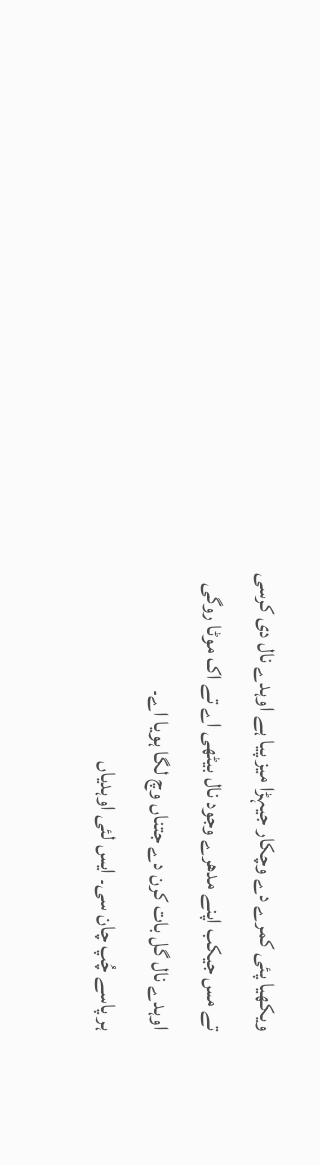ویکھیا پئی کمرے دے وچکار جیہڑا میز پیا ہے اوہدے نال دی کرسی تے مس جیکب اپنے مدھرے وجود نال بیٹھی اے تے اک موٹا روگی اوہدے نال گل بات کرن دے جتناں وچ لگا ہویا اے۔
ہر پاسے چُپ چان سی۔ ایس لئی اوہدیاں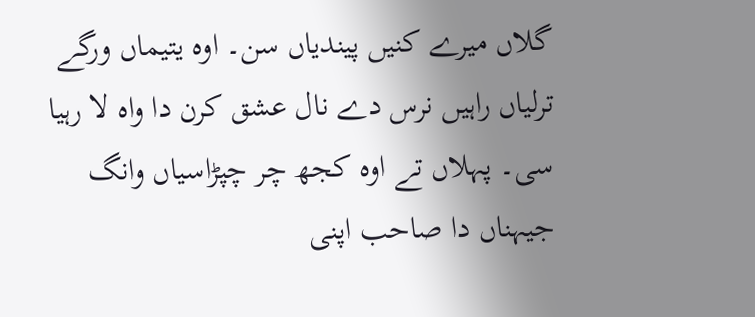گلاں میرے کنیں پیندیاں سن۔ اوہ یتیماں ورگے ترلیاں راہیں نرس دے نال عشق کرن دا واہ لا رہیا سی۔ پہلاں تے اوہ کجھ چر چپڑاسیاں وانگ جیہناں دا صاحب اپنی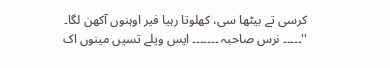کرسی تے بیٹھا سی، کھلوتا رہیا فیر اوہنوں آکھن لگا۔
''۔۔۔۔۔ نرس صاحبہ ۔۔۔۔۔۔۔ ایس ویلے تسیں مینوں اک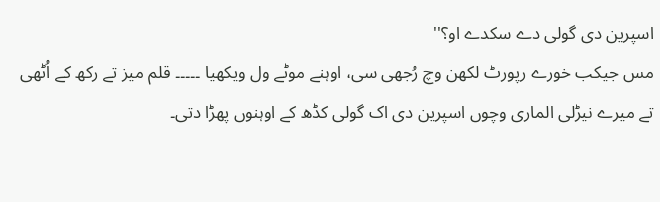اسپرین دی گولی دے سکدے او؟''
مس جیکب خورے رپورٹ لکھن وچ رُجھی سی، اوہنے موٹے ول ویکھیا ۔۔۔۔۔ قلم میز تے رکھ کے اُٹھی تے میرے نیڑلی الماری وچوں اسپرین دی اک گولی کڈھ کے اوہنوں پھڑا دتی۔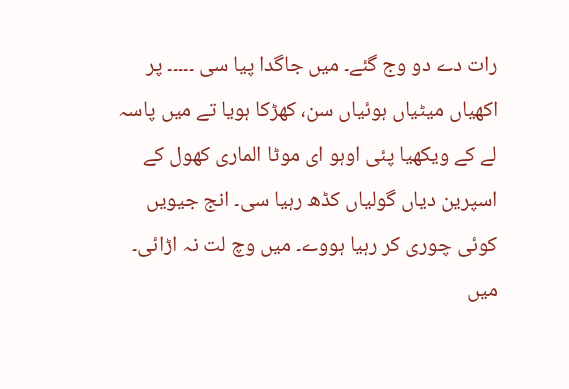رات دے دو وج گئے۔ میں جاگدا پیا سی ۔۔۔۔۔ پر اکھیاں میٹیاں ہوئیاں سن، کھڑکا ہویا تے میں پاسہ لے کے ویکھیا پئی اوہو ای موٹا الماری کھول کے اسپرین دیاں گولیاں کڈھ رہیا سی۔ انج جیویں کوئی چوری کر رہیا ہووے۔ میں وچ لت نہ اڑائی۔
میں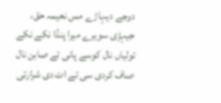دوجے دیہاڑے مس نعیمہ حق، جیہڑی سویرے میرا پنڈا نکے نکے تولیاں نال کوسے پانی تے صابن نال صاف کردی سی تے ات دی شرارتی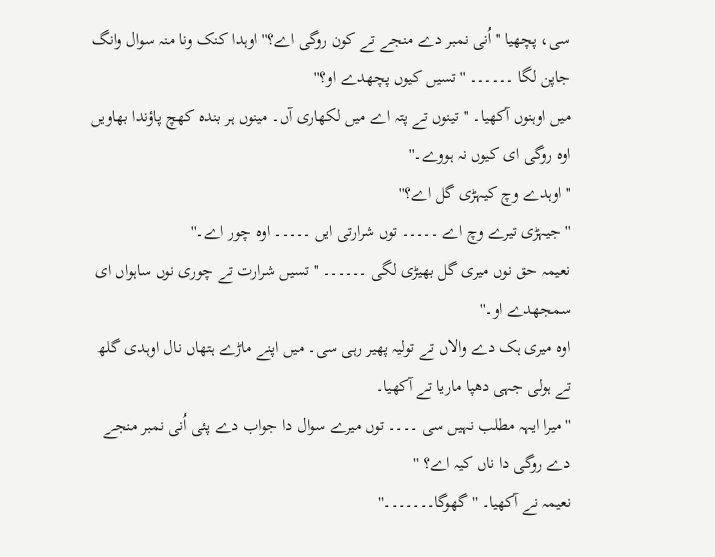سی، پچھیا ''اُنی نمبر دے منجے تے کون روگی اے؟'' اوہدا کنک ونا منہ سوال وانگ جاپن لگا ۔۔۔۔۔۔ ''تسیں کیوں پچھدے او؟''
میں اوہنوں آکھیا۔ ''تینوں تے پتہ اے میں لکھاری آں۔ مینوں ہر بندہ کھچ پاؤندا بھاویں اوہ روگی ای کیوں نہ ہووے۔''
''اوہدے وچ کیہڑی گل اے؟''
''جیہڑی تیرے وچ اے ۔۔۔۔۔ توں شرارتی ایں ۔۔۔۔۔ اوہ چور اے۔''
نعیمہ حق نوں میری گل بھیڑی لگی ۔۔۔۔۔۔ ''تسیں شرارت تے چوری نوں ساہواں ای سمجھدے او۔''
اوہ میری ہک دے والاں تے تولیہ پھیر رہی سی۔ میں اپنے ماڑے ہتھاں نال اوہدی گلھ تے ہولی جہی دھپا ماریا تے آکھیا۔
''میرا ایہہ مطلب نہیں سی ۔۔۔۔ توں میرے سوال دا جواب دے پئی اُنی نمبر منجے دے روگی دا ناں کیہ اے؟ ''
نعیمہ نے آکھیا۔ ''گھوگا۔۔۔۔۔۔۔''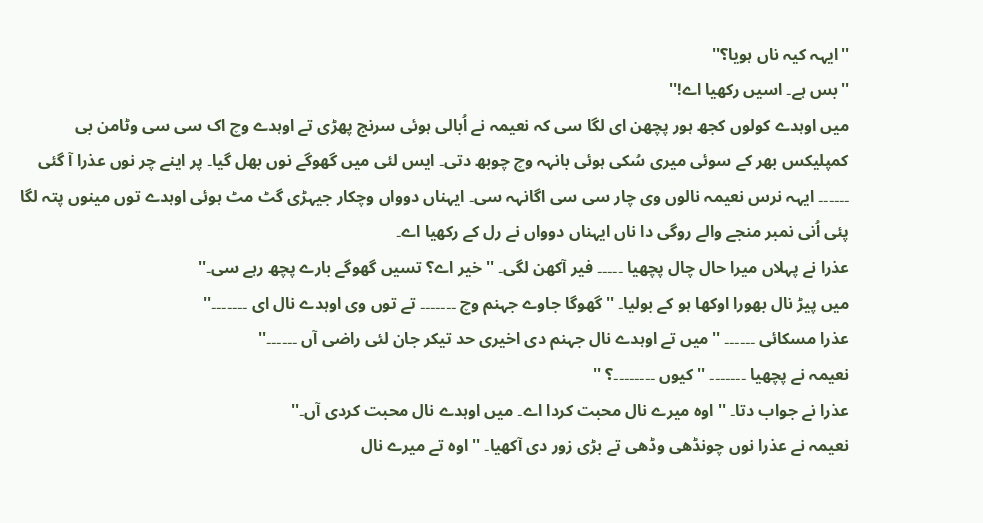''ایہہ کیہ ناں ہویا؟''
''بس ہے۔ اسیں رکھیا اے!''
میں اوہدے کولوں کجھ ہور پچھن ای لگا سی کہ نعیمہ نے اُبالی ہوئی سرنج پھڑی تے اوہدے وچ اک سی سی وٹامن بی کمپلیکس بھر کے سوئی میری سُکی ہوئی بانہہ وچ چوبھ دتی۔ ایس لئی میں گھوگے نوں بھل گیا۔ پر اینے چر نوں عذرا آ گئی ۔۔۔۔۔۔ ایہہ نرس نعیمہ نالوں وی چار سی سی اگانہہ سی۔ ایہناں دوواں وچکار جیہڑی گٹ مٹ ہوئی اوہدے توں مینوں پتہ لگا پئی اُنی نمبر منجے والے روگی دا ناں ایہناں دوواں نے رل کے رکھیا اے۔
عذرا نے پہلاں میرا حال چال پچھیا ۔۔۔۔۔ فیر آکھن لگی۔ ''خیر اے؟ تسیں گھوگے بارے پچھ رہے سی۔''
میں پیڑ نال بھورا اوکھا ہو کے بولیا۔ '' گھوگا جاوے جہنم وچ ۔۔۔۔۔۔۔ تے توں وی اوہدے نال ای ۔۔۔۔۔۔۔''
عذرا مسکائی ۔۔۔۔۔۔ ''میں تے اوہدے نال جہنم دی اخیری حد تیکر جان لئی راضی آں ۔۔۔۔۔۔''
نعیمہ نے پچھیا ۔۔۔۔۔۔۔ ''کیوں ۔۔۔۔۔۔۔۔؟ ''
عذرا نے جواب دتا۔ '' اوہ میرے نال محبت کردا اے۔ میں اوہدے نال محبت کردی آں۔''
نعیمہ نے عذرا نوں چونڈھی وڈھی تے بڑی زور دی آکھیا۔ ''اوہ تے میرے نال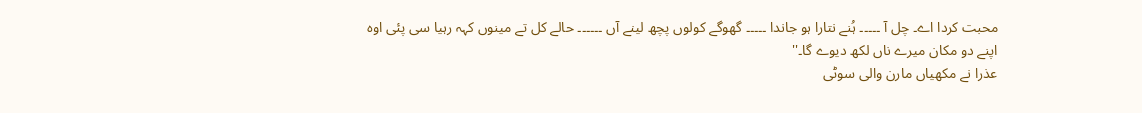محبت کردا اے۔ چل آ ۔۔۔۔۔ ہُنے نتارا ہو جاندا ۔۔۔۔۔ گھوگے کولوں پچھ لینے آں ۔۔۔۔۔۔ حالے کل تے مینوں کہہ رہیا سی پئی اوہ اپنے دو مکان میرے ناں لکھ دیوے گا۔''
عذرا نے مکھیاں مارن والی سوٹی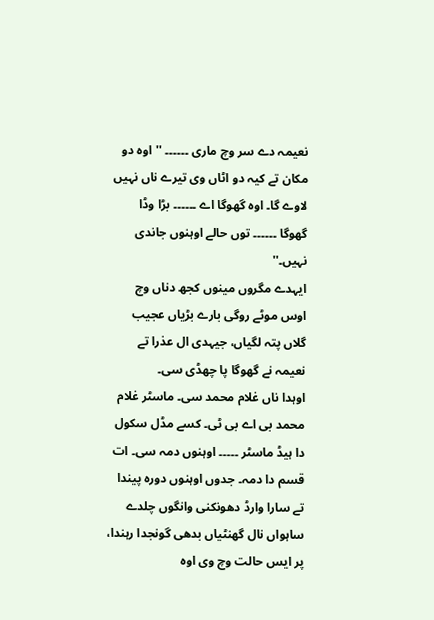نعیمہ دے سر وچ ماری ۔۔۔۔۔۔ ''اوہ دو مکان تے کیہ دو اٹاں وی تیرے ناں نہیں لاوے گا۔ اوہ گھوگا اے ۔۔۔۔۔۔ بڑا وڈا گھوگا ۔۔۔۔۔۔ توں حالے اوہنوں جاندی نہیں۔''
ایہدے مگروں مینوں کجھ دناں وچ اوس موٹے روگی بارے بڑیاں عجیب گلاں پتہ لگیاں، جیہدی ال عذرا تے نعیمہ نے گھوگا پا چھڈی سی۔
اوہدا ناں غلام محمد سی۔ ماسٹر غلام محمد بی اے بی ٹی۔ کسے مڈل سکول دا ہیڈ ماسٹر ۔۔۔۔۔ اوہنوں دمہ سی۔ ات قسم دا دمہ۔ جدوں اوہنوں دورہ پیندا تے سارا وارڈ دھونکنی وانگوں چلدے ساہواں نال گھنٹیاں بدھی گونجدا رہندا، پر ایس حالت وچ وی اوہ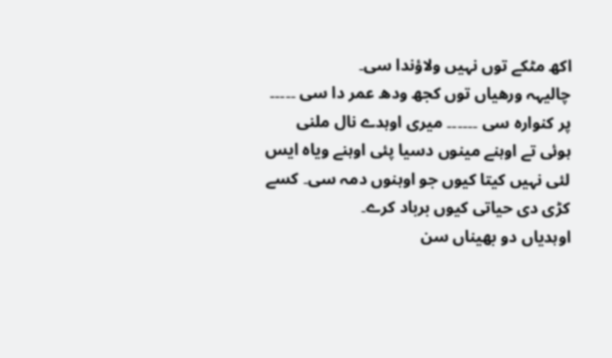اکھ مٹکے توں نہیں ولاؤندا سی۔
چالیہہ ورھیاں توں کجھ ودھ عمر دا سی ۔۔۔۔۔ پر کنوارہ سی ۔۔۔۔۔۔ میری اوہدے نال ملنی ہوئی تے اوہنے مینوں دسیا پئی اوہنے ویاہ ایس لئی نہیں کیتا کیوں جو اوہنوں دمہ سی۔ کسے کڑی دی حیاتی کیوں برباد کرے۔
اوہدیاں دو بھیناں سن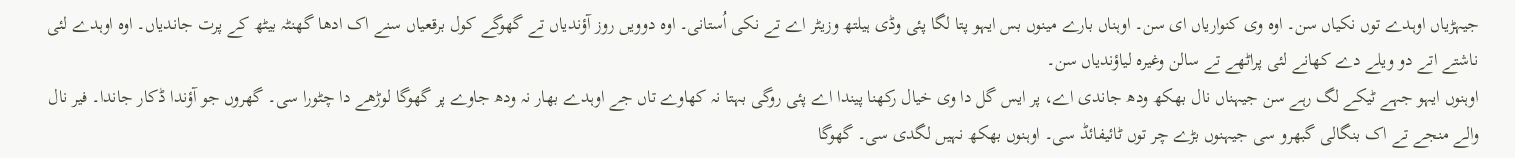جیہڑیاں اوہدے توں نکیاں سن۔ اوہ وی کنواریاں ای سن۔ اوہناں بارے مینوں بس ایہو پتا لگا پئی وڈی ہیلتھ وزیٹر اے تے نکی اُستانی۔ اوہ دوویں روز آؤندیاں تے گھوگے کول برقعیاں سنے اک ادھا گھنٹہ بیٹھ کے پرت جاندیاں۔ اوہ اوہدے لئی ناشتے اتے دو ویلے دے کھانے لئی پراٹھے تے سالن وغیرہ لیاؤندیاں سن۔
اوہنوں ایہو جہے ٹیکے لگ رہے سن جیہناں نال بھکھ ودھ جاندی اے، پر ایس گل دا وی خیال رکھنا پیندا اے پئی روگی بہتا نہ کھاوے تاں جے اوہدے بھار نہ ودھ جاوے پر گھوگا لوڑھے دا چٹورا سی۔ گھروں جو آؤندا ڈکار جاندا۔ فیر نال والے منجے تے اک بنگالی گبھرو سی جیہنوں بڑے چر توں ٹائیفائڈ سی۔ اوہنوں بھکھ نہیں لگدی سی۔ گھوگا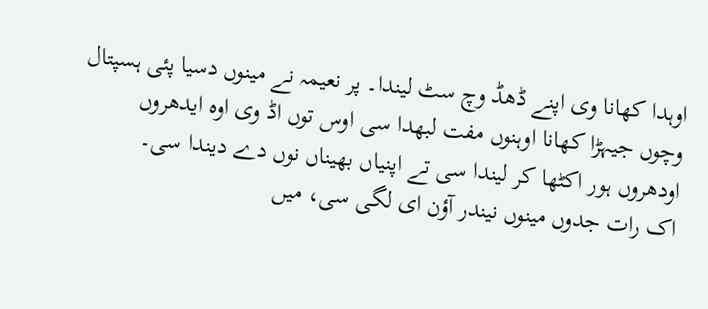اوہدا کھانا وی اپنے ڈھڈ وچ سٹ لیندا۔ پر نعیمہ نے مینوں دسیا پئی ہسپتال وچوں جیہڑا کھانا اوہنوں مفت لبھدا سی اوس توں اڈ وی اوہ ایدھروں اودھروں ہور اکٹھا کر لیندا سی تے اپنیاں بھیناں نوں دے دیندا سی۔
اک رات جدوں مینوں نیندر آؤن ای لگی سی، میں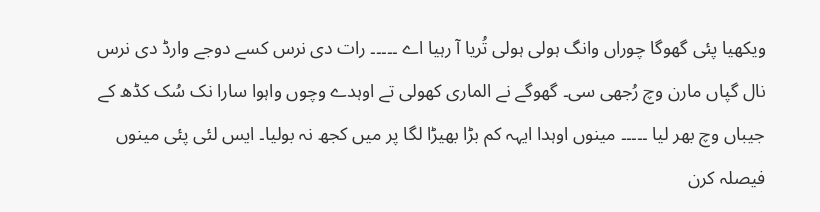ویکھیا پئی گھوگا چوراں وانگ ہولی ہولی تُریا آ رہیا اے ۔۔۔۔۔ رات دی نرس کسے دوجے وارڈ دی نرس نال گپاں مارن وچ رُجھی سی۔ گھوگے نے الماری کھولی تے اوہدے وچوں واہوا سارا نک سُک کڈھ کے جیباں وچ بھر لیا ۔۔۔۔۔ مینوں اوہدا ایہہ کم بڑا بھیڑا لگا پر میں کجھ نہ بولیا۔ ایس لئی پئی مینوں فیصلہ کرن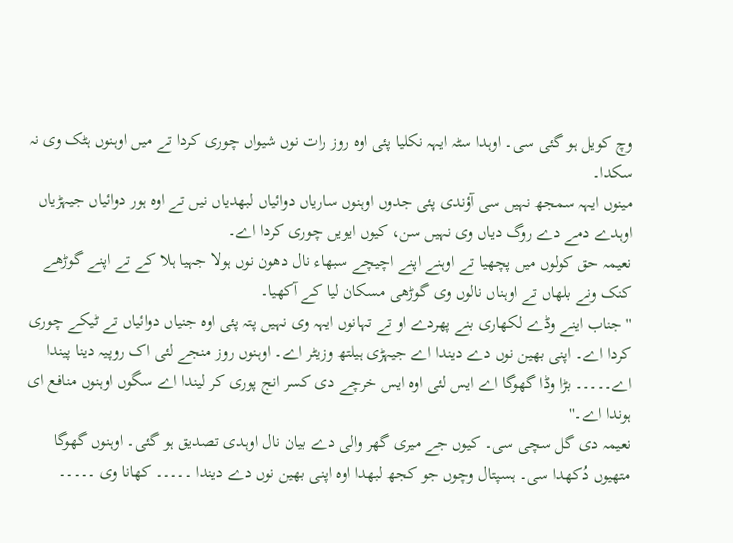وچ کویل ہو گئی سی۔ اوہدا سٹہ ایہہ نکلیا پئی اوہ روز رات نوں شیواں چوری کردا تے میں اوہنوں ہٹک وی نہ سکدا۔
مینوں ایہہ سمجھ نہیں سی آؤندی پئی جدوں اوہنوں ساریاں دوائیاں لبھدیاں نیں تے اوہ ہور دوائیاں جیہڑیاں اوہدے دمے دے روگ دیاں وی نہیں سن، کیوں ایویں چوری کردا اے۔
نعیمہ حق کولوں میں پچھیا تے اوہنے اپنے اچیچے سبھاء نال دھون نوں ہولا جہیا ہلا کے تے اپنے گوڑھے کنک ونے بلھاں تے اوہناں نالوں وی گوڑھی مسکان لیا کے آکھیا۔
''جناب اینے وڈے لکھاری بنے پھردے او تے تہانوں ایہہ وی نہیں پتہ پئی اوہ جنیاں دوائیاں تے ٹیکے چوری کردا اے۔ اپنی بھین نوں دے دیندا اے جیہڑی ہیلتھ وزیٹر اے۔ اوہنوں روز منجے لئی اک روپیہ دینا پیندا اے۔۔۔۔۔ بڑا وڈا گھوگا اے ایس لئی اوہ ایس خرچے دی کسر انج پوری کر لیندا اے سگوں اوہنوں منافع ای ہوندا اے۔''
نعیمہ دی گل سچی سی۔ کیوں جے میری گھر والی دے بیان نال اوہدی تصدیق ہو گئی۔ اوہنوں گھوگا متھیوں دُکھدا سی۔ ہسپتال وچوں جو کجھ لبھدا اوہ اپنی بھین نوں دے دیندا ۔۔۔۔۔ کھانا وی ۔۔۔۔۔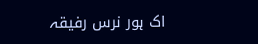اک ہور نرس رفیقہ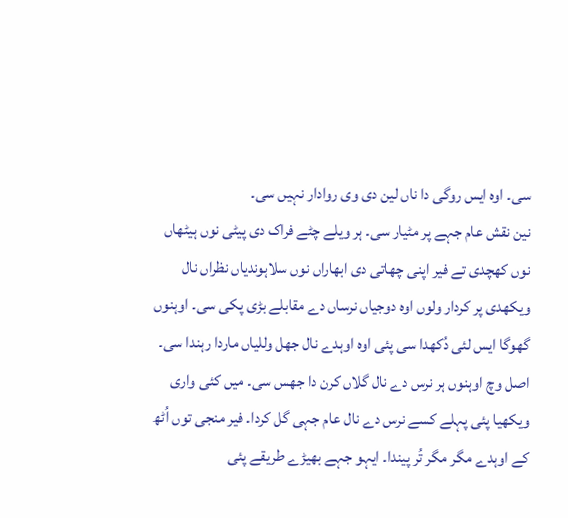سی۔ اوہ ایس روگی دا ناں لین دی وی روادار نہیں سی۔
نین نقش عام جہے پر مٹیار سی۔ ہر ویلے چٹے فراک دی پیٹی نوں ہیٹھاں نوں کھچدی تے فیر اپنی چھاتی دی ابھاراں نوں سلاہوندیاں نظراں نال ویکھدی پر کردار ولوں اوہ دوجیاں نرساں دے مقابلے بڑی پکی سی۔ اوہنوں گھوگا ایس لئی دُکھدا سی پئی اوہ اوہدے نال جھل وللیاں ماردا رہندا سی۔
اصل وچ اوہنوں ہر نرس دے نال گلاں کرن دا جھس سی۔ میں کئی واری ویکھیا پئی پہلے کسے نرس دے نال عام جہی گل کردا۔ فیر منجی توں اُٹھ کے اوہدے مگر مگر تُر پیندا۔ ایہو جہے بھیڑے طریقے پئی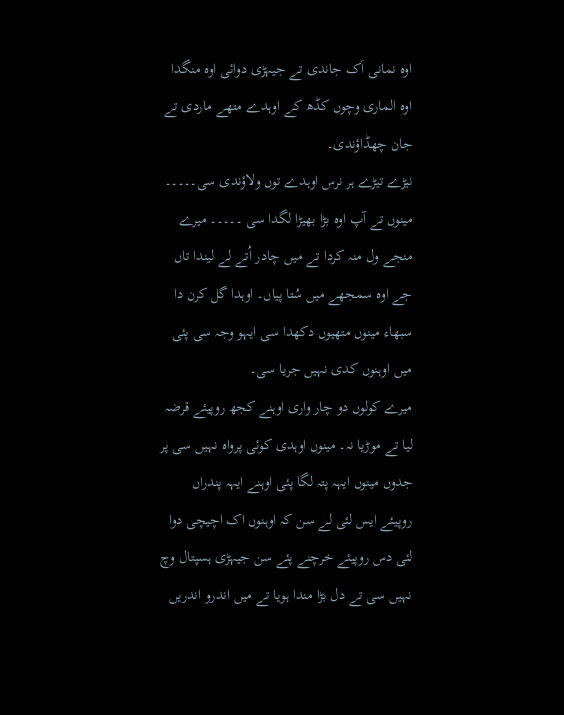اوہ نمانی اَک جاندی تے جیہڑی دوائی اوہ منگدا اوہ الماری وچوں کڈھ کے اوہدے متھے ماردی تے جان چھڈاؤندی۔
نیڑے تیڑے ہر نرس اوہدے توں ولاؤندی سی۔۔۔۔۔ مینوں تے آپ اوہ بڑا بھیڑا لگدا سی ۔۔۔۔۔ میرے منجے ول منہ کردا تے میں چادر اُتے لے لیندا تاں جے اوہ سمجھے میں سُتا پیاں۔ اوہدا گل کرن دا سبھاء مینوں متھیوں دکھدا سی ایہو وجہ سی پئی میں اوہنوں کدی نہیں جریا سی۔
میرے کولوں دو چار واری اوہنے کجھ روپیئے قرضہ لیا تے موڑیا نہ۔ مینوں اوہدی کوئی پرواہ نہیں سی پر جدوں مینوں ایہہ پتہ لگا پئی اوہنے ایہہ پندراں روپیئے ایس لئی لے سن کہ اوہنوں اک اچیچی دوا لئی دس روپیئے خرچنے پئے سن جیہڑی ہسپتال وچ نہیں سی تے دل بڑا مندا ہویا تے میں اندرو اندریں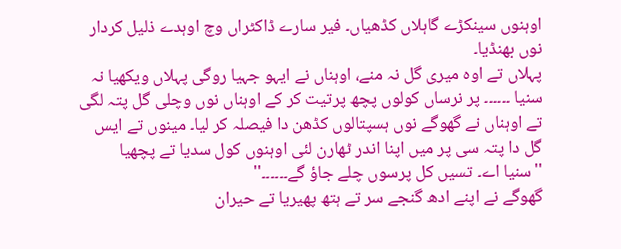اوہنوں سینکڑے گاہلاں کڈھیاں۔ فیر سارے ڈاکٹراں وچ اوہدے ذلیل کردار نوں بھنڈیا۔
پہلاں تے اوہ میری گل نہ منے، اوہناں نے ایہو جہیا روگی پہلاں ویکھیا نہ سنیا ۔۔۔۔۔۔ پر نرساں کولوں پچھ پرتیت کر کے اوہناں نوں وچلی گل پتہ لگی تے اوہناں نے گھوگے نوں ہسپتالوں کڈھن دا فیصلہ کر لیا۔ مینوں تے ایس گل دا پتہ سی پر میں اپنا اندر ٹھارن لئی اوہنوں کول سدیا تے پچھیا
''سنیا اے۔ تسیں کل پرسوں چلے جاؤ گے۔۔۔۔۔۔''
گھوگے نے اپنے ادھ گنجے سر تے ہتھ پھیریا تے حیران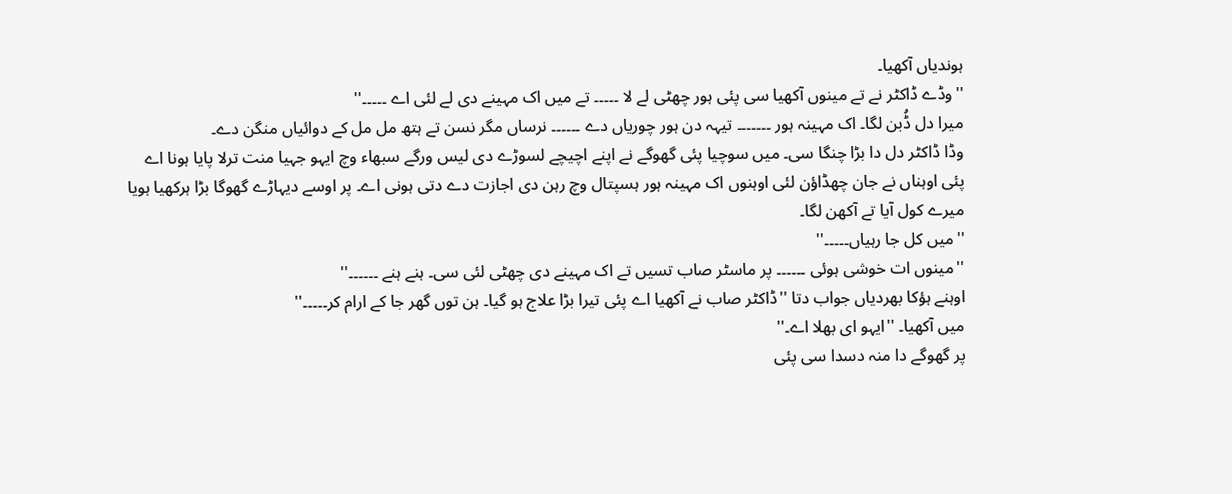ہوندیاں آکھیا۔
''وڈے ڈاکٹر نے تے مینوں آکھیا سی پئی ہور چھٹی لے لا ۔۔۔۔۔ تے میں اک مہینے دی لے لئی اے ۔۔۔۔۔''
میرا دل ڈُبن لگا۔ اک مہینہ ہور ۔۔۔۔۔۔۔ تیہہ دن ہور چوریاں دے ۔۔۔۔۔۔ نرساں مگر نسن تے ہتھ مل مل کے دوائیاں منگن دے۔
وڈا ڈاکٹر دل دا بڑا چنگا سی۔ میں سوچیا پئی گھوگے نے اپنے اچیچے لسوڑے دی لیس ورگے سبھاء وچ ایہو جہیا منت ترلا پایا ہونا اے پئی اوہناں نے جان چھڈاؤن لئی اوہنوں اک مہینہ ہور ہسپتال وچ رہن دی اجازت دے دتی ہونی اے۔ پر اوسے دیہاڑے گھوگا بڑا ہرکھیا ہویا میرے کول آیا تے آکھن لگا۔
''میں کل جا رہیاں۔۔۔۔۔''
''مینوں ات خوشی ہوئی ۔۔۔۔۔۔ پر ماسٹر صاب تسیں تے اک مہینے دی چھٹی لئی سی۔ ہنے ہنے ۔۔۔۔۔۔''
اوہنے ہؤکا بھردیاں جواب دتا ''ڈاکٹر صاب نے آکھیا اے پئی تیرا بڑا علاج ہو گیا۔ ہن توں گھر جا کے ارام کر۔۔۔۔۔''
میں آکھیا۔ ''ایہو ای بھلا اے۔''
پر گھوگے دا منہ دسدا سی پئی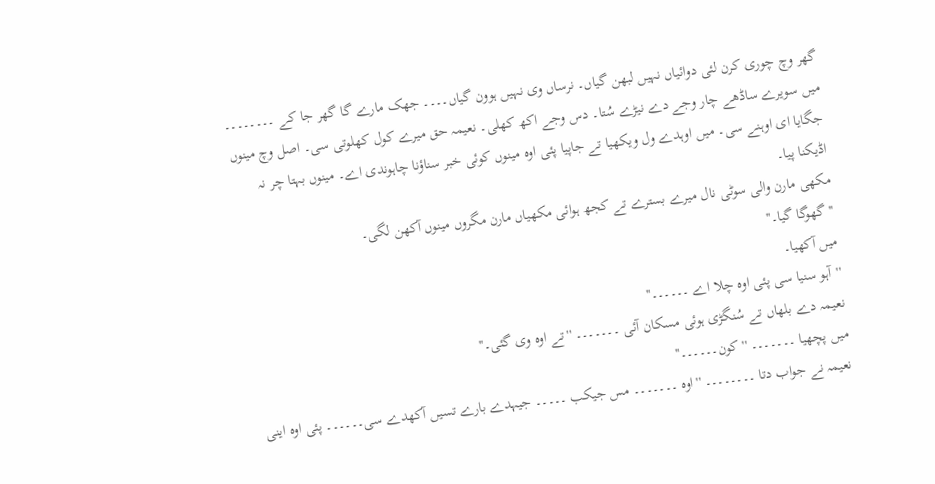گھر وچ چوری کرن لئی دوائیاں نہیں لبھن گیاں۔ نرساں وی نہیں ہوون گیاں۔۔۔۔ جھک مارے گا گھر جا کے ۔۔۔۔۔۔۔۔
میں سویرے ساڈھے چار وجے دے نیڑے سُتا۔ دس وجے اکھ کھلی۔ نعیمہ حق میرے کول کھلوتی سی۔ اصل وچ مینوں جگایا ای اوہنے سی۔ میں اوہدے ول ویکھیا تے جاپیا پئی اوہ مینوں کوئی خبر سناؤنا چاہوندی اے۔ مینوں بہتا چر نہ اڈیکنا پیا۔
مکھی مارن والی سوٹی نال میرے بسترے تے کجھ ہوائی مکھیاں مارن مگروں مینوں آکھن لگی۔
''گھوگا گیا۔''
میں آکھیا۔
''آہو سنیا سی پئی اوہ چلا اے ۔۔۔۔۔۔''
نعیمہ دے بلھاں تے سُنگڑی ہوئی مسکان آئی ۔۔۔۔۔۔۔ ''تے اوہ وی گئی۔''
میں پچھیا ۔۔۔۔۔۔۔ ''کون۔۔۔۔۔۔''
نعیمہ نے جواب دتا ۔۔۔۔۔۔۔۔ ''اوہ ۔۔۔۔۔۔۔ مس جیکب ۔۔۔۔۔ جیہدے بارے تسیں آکھدے سی۔۔۔۔۔۔ پئی اوہ اینی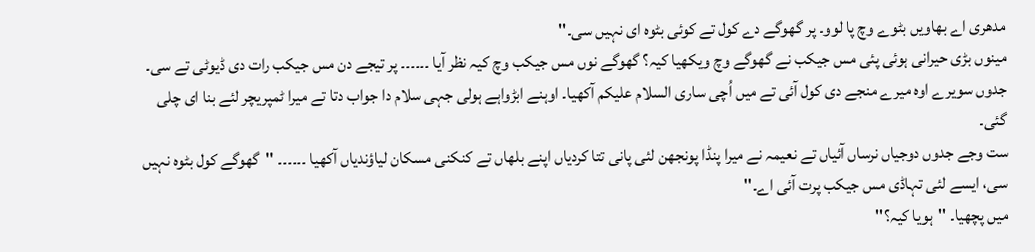مدھری اے بھاویں بٹوے وچ پا لوو۔ پر گھوگے دے کول تے کوئی بٹوہ ای نہیں سی۔''
مینوں بڑی حیرانی ہوئی پئی مس جیکب نے گھوگے وچ ویکھیا کیہ؟ گھوگے نوں مس جیکب وچ کیہ نظر آیا ۔۔۔۔۔۔ پر تیجے دن مس جیکب رات دی ڈیوٹی تے سی۔ جدوں سویرے اوہ میرے منجے دی کول آئی تے میں اُچی ساری السلام علیکم آکھیا۔ اوہنے ابڑواہے ہولی جہی سلام دا جواب دتا تے میرا ٹمپریچر لئے بنا ای چلی گئی۔
ست وجے جدوں دوجیاں نرساں آئیاں تے نعیمہ نے میرا پنڈا پونجھن لئی پانی تتا کردیاں اپنے بلھاں تے کنکنی مسکان لیاؤندیاں آکھیا ۔۔۔۔۔۔ ''گھوگے کول بٹوہ نہیں سی، ایسے لئی تہاڈی مس جیکب پرت آئی اے۔''
میں پچھیا۔ ''ہویا کیہ؟''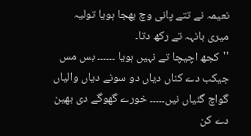نعیمہ نے تتے پانی وچ بھجا ہویا تولیہ میری بانہہ تے رکھ دتا۔
''کجھ اچیچا تے نہیں ہویا ۔۔۔۔۔۔ بس مس جیکب دے کناں دیاں دو سونے دیاں والیاں گواچ گئیاں نیں۔۔۔۔۔ خورے گھوگے دی بھین دے کن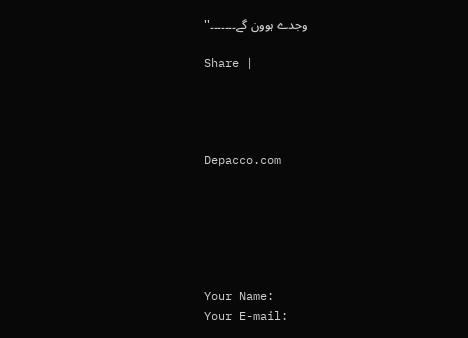وجدے ہوون گے۔۔۔۔۔۔۔''

Share |




Depacco.com






Your Name:
Your E-mail: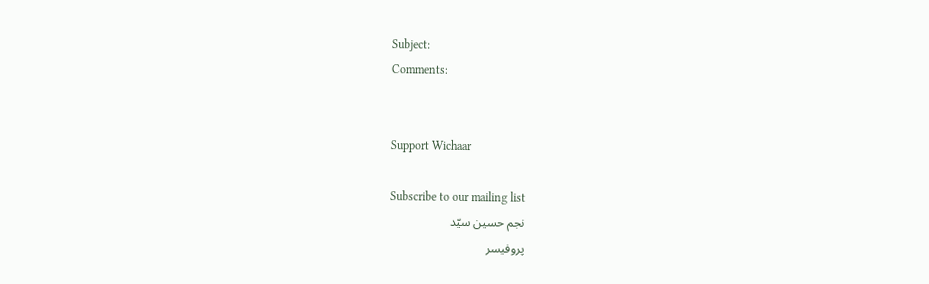Subject:
Comments:


Support Wichaar

Subscribe to our mailing list
نجم حسین سیّد
پروفیسر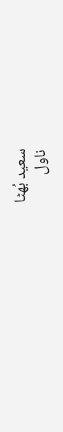سعید بُھٹا
ناول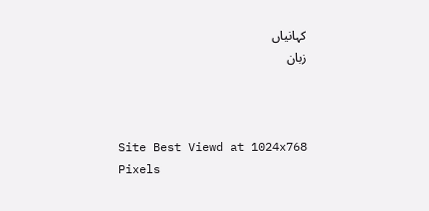کہانیاں
زبان



Site Best Viewd at 1024x768 Pixels